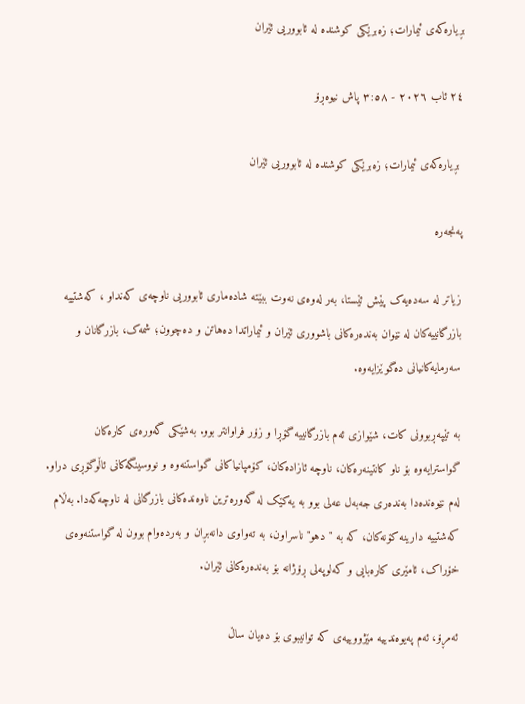بڕیارەکەی ئیمارات؛ زەبرێکی کوشندە لە ئابووریی ئێران

٢٤ ئاب ٢٠٢٦ - ٣:٥٨ پاش نیوەڕۆ

 بڕیارەکەی ئیمارات؛ زەبرێکی کوشندە لە ئابووریی ئێران

پەنجەرە

زیاتر لە سەدەیەک پێش ئێستا، بەر لەوەی نەوت ببێتە شادەماری ئابووریی ناوچەی کەنداو ، کەشتییە بازرگانییەکان لە نێوان بەندەرەکانی باشووری ئێران و ئیماراتدا دەهاتن و دەچوون؛ شمەک، بازرگانان و سەرمایەکانیانی دەگوێزایەوە.

بە تێپەڕبوونی کات، شێوازی ئەم بازرگانییە گۆڕا و زۆر فراوانتر بوو. بەشێکی گەورەی کارەکان گواسترایەوە بۆ ناو کانتینەرەکان، ناوچە ئازادەکان، کۆمپانیاکانی گواستنەوە و نووسینگەکانی ئاڵوگۆڕی دراو. لەم نێوەندەدا بەندەری جەبەل عەلی بوو بە یەکێک لە گەورەترین ناوەندەکانی بازرگانی لە ناوچەکەدا. بەڵام کەشتییە دارینە کۆنەکان، کە بە "دهو" ناسراون، بە تەواوی دانەبڕان و بەردەوام بوون لە گواستنەوەی خۆراک، ئامێری کارەبایی و کەلوپەلی ڕۆژانە بۆ بەندەرەکانی ئێران.

ئەمڕۆ، ئەم پەیوەندییە مێژووییەی کە توانیبوی بۆ دەیان ساڵ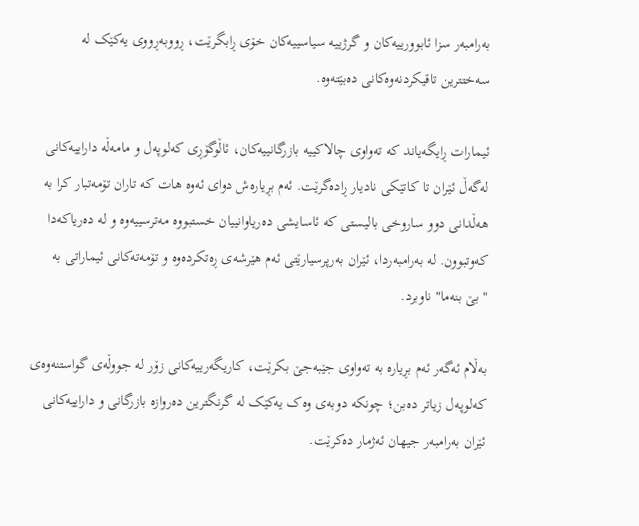بەرامبەر سزا ئابوورییەکان و گرژییە سیاسییەکان خۆی ڕابگرێت، ڕووبەڕووی یەکێک لە سەختترین تاقیکردنەوەکانی دەبێتەوە.

ئیمارات ڕایگەیاند کە تەواوی چالاکییە بازرگانییەکان، ئاڵوگۆڕی کەلوپەل و مامەڵە داراییەکانی لەگەڵ ئێران تا کاتێکی نادیار ڕادەگرێت. ئەم بڕیارەش دوای ئەوە هات کە تاران تۆمەتبار کرا بە هەڵدانی دوو ساروخی بالیستی کە ئاسایشی دەریاوانییان خستبووە مەترسییەوە و لە دەریاکەدا کەوتبوون. لە بەرامبەردا، ئێران بەرپرسیارێتی ئەم هێرشەی ڕەتکردەوە و تۆمەتەکانی ئیماراتی بە "بێ بنەما" ناوبرد.

بەڵام ئەگەر ئەم بڕیارە بە تەواوی جێبەجێ بكرێت، کاریگەرییەکانی زۆر لە جووڵەی گواستنەوەی کەلوپەل زیاتر دەبن؛ چونکە دوبەی وەک یەکێک لە گرنگترین دەروازە بازرگانی و داراییەکانی ئێران بەرامبەر جیهان ئەژمار دەکرێت.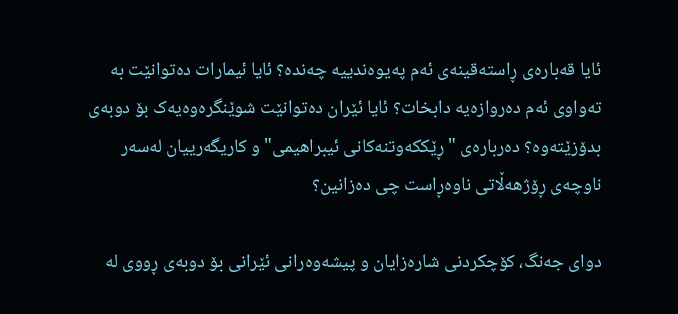ئایا قەبارەی ڕاستەقینەی ئەم پەیوەندییە چەندە؟ ئایا ئیمارات دەتوانێت بە تەواوی ئەم دەروازەیە دابخات؟ ئایا ئێران دەتوانێت شوێنگرەوەیەک بۆ دوبەی بدۆزێتەوە؟ دەربارەی "ڕێککەوتنەکانی ئیبراهیمی" و کاریگەرییان لەسەر ناوچەی ڕۆژهەڵاتی ناوەڕاست چی دەزانین؟

دوای جەنگ، کۆچکردنی شارەزایان و پیشەوەرانی ئێرانی بۆ دوبەی ڕووی لە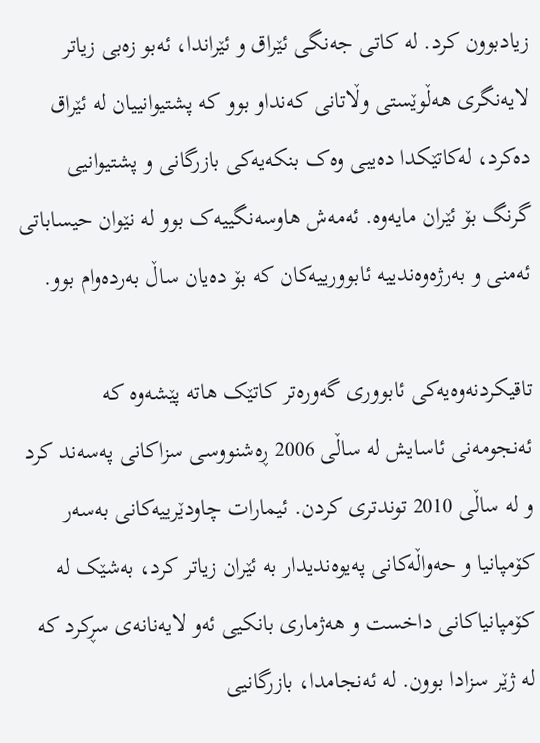زیادبوون کرد. لە کاتی جەنگی ئێراق و ئێراندا، ئەبو زەبی زیاتر لایەنگری هەڵوێستی وڵاتانی کەنداو بوو کە پشتیوانییان لە ئێراق دەکرد، لەکاتێکدا دەیبی وەک بنکەیەکی بازرگانی و پشتیوانیی گرنگ بۆ ئێران مایەوە. ئەمەش هاوسەنگییەک بوو لە نێوان حیساباتی ئەمنی و بەرژەوەندییە ئابوورییەکان کە بۆ دەیان ساڵ بەردەوام بوو.

تاقیکردنەوەیەکی ئابووری گەورەتر کاتێک هاتە پێشەوە کە ئەنجومەنی ئاسایش لە ساڵی 2006 ڕەشنووسی سزاکانی پەسەند کرد و لە ساڵی 2010 توندتری کردن. ئیمارات چاودێرییەکانی بەسەر کۆمپانیا و حەواڵەکانی پەیوەندیدار بە ئێران زیاتر کرد، بەشێک لە کۆمپانیاکانی داخست و هەژماری بانکیی ئەو لایەنانەی سڕکرد کە لە ژێر سزادا بوون. لە ئەنجامدا، بازرگانیی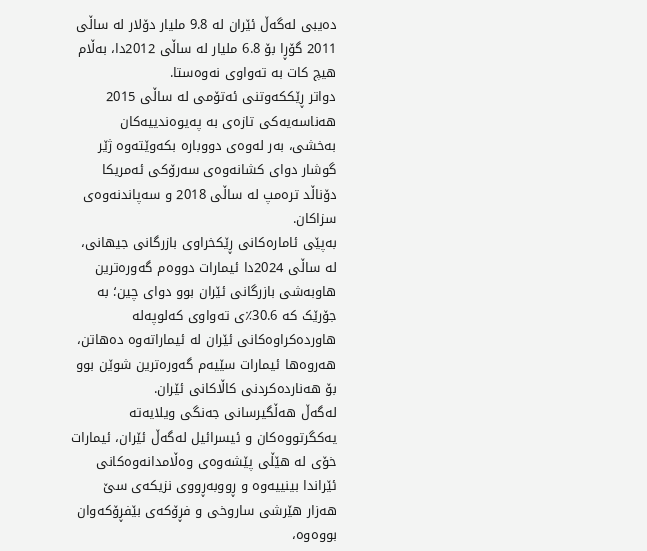دەیبی لەگەڵ ئێران لە 9.8 ملیار دۆلار لە ساڵی 2011 گۆڕا بۆ 6.8 ملیار لە ساڵی 2012دا، بەڵام هیچ کات بە تەواوی نەوەستا.
دواتر ڕێککەوتنی ئەتۆمی لە ساڵی 2015 هەناسەیەکی تازەی بە پەیوەندییەکان بەخشی، بەر لەوەی دووبارە بکەوێتەوە ژێر گوشار دوای کشانەوەی سەرۆکی ئەمریکا دۆناڵد ترەمپ لە ساڵی 2018 و سەپاندنەوەی سزاکان.
بەپێی ئامارەکانی ڕێکخراوی بازرگانی جیهانی، لە ساڵی 2024دا ئیمارات دووەم گەورەترین هاوبەشی بازرگانی ئێران بوو دوای چین؛ بە جۆرێک کە 30.6٪ی تەواوی کەلوپەلە هاوردەکراوەکانی ئێران لە ئیماراتەوە دەهاتن، هەروەها ئیمارات سێیەم گەورەترین شوێن بوو بۆ هەناردەکردنی کاڵاکانی ئێران.
لەگەڵ هەڵگیرسانی جەنگی ویلایەتە یەکگرتووەکان و ئیسرائیل لەگەڵ ئێران، ئیمارات خۆی لە هێڵی پێشەوەی وەڵامدانەوەکانی ئێراندا بینییەوە و ڕووبەڕووی نزیکەی سێ هەزار هێرشی ساروخی و فڕۆکەی بێفڕۆکەوان بووەوە،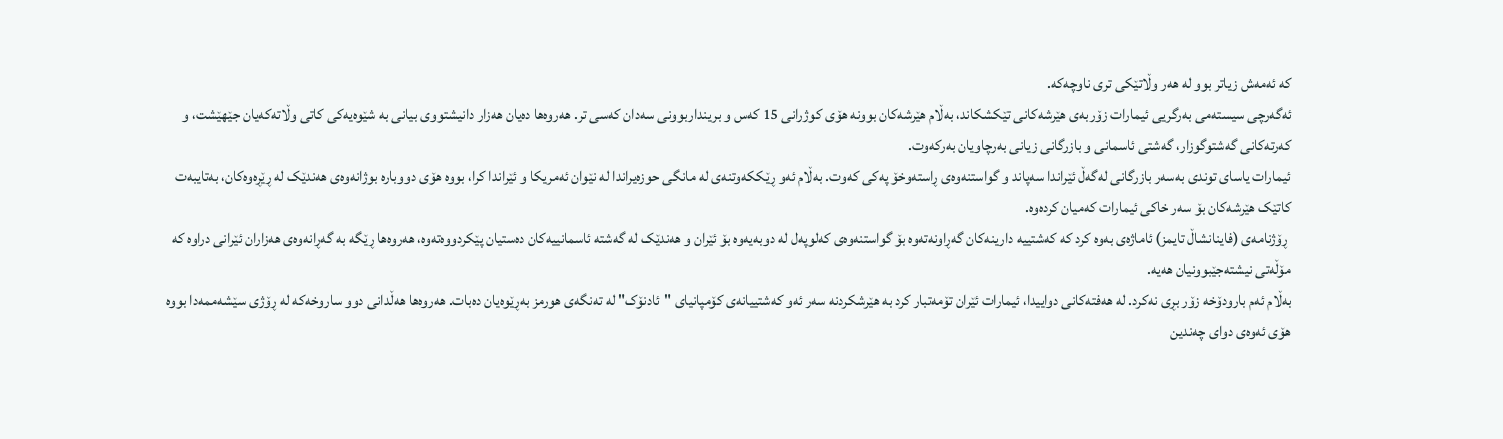کە ئەمەش زیاتر بوو لە هەر وڵاتێکی تری ناوچەکە.
ئەگەرچی سیستەمی بەرگریی ئیمارات زۆربەی هێرشەکانی تێکشکاند، بەڵام هێرشەکان بوونە هۆی کوژرانی 15 کەس و برینداربوونی سەدان کەسی تر. هەروەها دەیان هەزار دانیشتووی بیانی بە شێوەیەکی کاتی وڵاتەکەیان جێهێشت، و کەرتەکانی گەشتوگوزار، گەشتی ئاسمانی و بازرگانی زیانی بەرچاویان بەرکەوت.
ئیمارات یاسای توندی بەسەر بازرگانی لەگەڵ ئێراندا سەپاند و گواستنەوەی ڕاستەوخۆ پەکی کەوت. بەڵام ئەو ڕێککەوتنەی لە مانگی حوزەیراندا لە نێوان ئەمریکا و ئێراندا کرا، بووە هۆی دووبارە بوژانەوەی هەندێک لە ڕێڕەوەکان، بەتایبەت کاتێک هێرشەکان بۆ سەر خاکی ئیمارات کەمیان کردەوە.
 ڕۆژنامەی (فاینانشاڵ تایمز) ئاماژەی بەوە کرد کە کەشتییە دارینەکان گەڕاونەتەوە بۆ گواستنەوەی کەلوپەل لە دوبەیەوە بۆ ئێران و هەندێک لە گەشتە ئاسمانییەکان دەستیان پێکردووەتەوە، هەروەها ڕێگە بە گەڕانەوەی هەزاران ئێرانی دراوە کە مۆڵەتی نیشتەجێبوونیان هەیە.
بەڵام ئەم بارودۆخە زۆر بڕی نەکرد. لە هەفتەکانی دواییدا، ئیمارات ئێران تۆمەتبار کرد بە هێرشکردنە سەر ئەو کەشتییانەی کۆمپانیای "ئادنۆک" لە تەنگەی هورمز بەڕێوەیان دەبات. هەروەها هەڵدانی دوو ساروخەکە لە ڕۆژی سێشەممەدا بووە هۆی ئەوەی دوای چەندین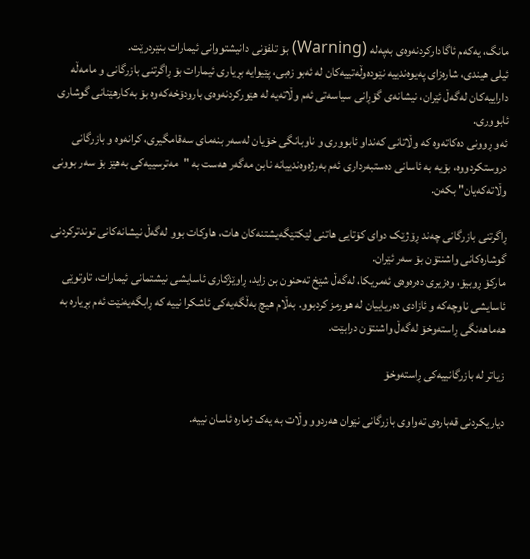مانگ، یەکەم ئاگادارکردنەوەی بەپەلە (Warning) بۆ تلفۆنی دانیشتووانی ئیمارات بنێردرێت.
ئیلی هیندی، شارەزای پەیوەندییە نێودەوڵەتییەکان لە ئەبو زەبی، پێیوایە بڕیاری ئیمارات بۆ ڕاگرتنی بازرگانی و مامەڵە داراییەکان لەگەڵ ئێران، نیشانەی گۆڕانی سیاسەتی ئەم وڵاتەیە لە هێورکردنەوەی بارودۆخەکەوە بۆ بەکارهێنانی گوشاری ئابووری.
ئەو ڕوونی دەکاتەوە کە وڵاتانی کەنداو ئابووری و ناوبانگی خۆیان لەسەر بنەمای سەقامگیری، کرانەوە و بازرگانی دروستکردووە، بۆیە بە ئاسانی دەستبەرداری ئەم بەرژەوەندییانە نابن مەگەر هەست بە "مەترسییەکی بەهێز بۆ سەر بوونی وڵاتەکەیان" بکەن.

ڕاگرتنی بازرگانی چەند ڕۆژێک دوای کۆتایی هاتنی لێکتێگەیشتنەکان هات، هاوکات بوو لەگەڵ نیشانەکانی توندترکردنی گوشارەکانی واشنتۆن بۆ سەر ئێران.
مارکۆ ڕوبیۆ، وەزیری دەرەوەی ئەمریکا، لەگەڵ شێخ تەحنون بن زاید، ڕاوێژکاری ئاسایشی نیشتمانی ئیمارات، تاوتوێی ئاسایشی ناوچەکە و ئازادی دەریاییان لە هورمز کردبوو. بەڵام هیچ بەڵگەیەکی ئاشکرا نییە کە ڕابگەیەنێت ئەم بڕیارە بە هەماهەنگی ڕاستەوخۆ لەگەڵ واشنتۆن درابێت.

زیاتر لە بازرگانییەکی ڕاستەوخۆ

دیاریکردنی قەبارەی تەواوی بازرگانی نێوان هەردوو وڵات بە یەک ژمارە ئاسان نییە.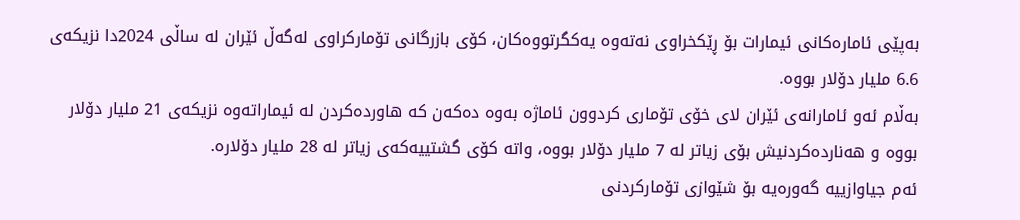بەپێی ئامارەکانی ئیمارات بۆ ڕێکخراوی نەتەوە یەکگرتووەکان، کۆی بازرگانی تۆمارکراوی لەگەڵ ئێران لە ساڵی 2024دا نزیکەی 6.6 ملیار دۆلار بووە.
بەڵام ئەو ئامارانەی ئێران لای خۆی تۆماری کردوون ئاماژە بەوە دەکەن کە هاوردەکردن لە ئیماراتەوە نزیکەی 21 ملیار دۆلار بووە و هەناردەکردنیش بۆی زیاتر لە 7 ملیار دۆلار بووە، واتە کۆی گشتییەکەی زیاتر لە 28 ملیار دۆلارە.
ئەم جیاوازییە گەورەیە بۆ شێوازی تۆمارکردنی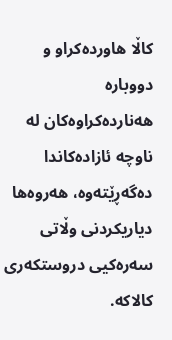کاڵا هاوردەکراو و دووبارە هەناردەکراوەکان لە ناوچە ئازادەکاندا دەگەڕێتەوە، هەروەها دیاریکردنی وڵاتی سەرەکیی دروستکەری کالاكە.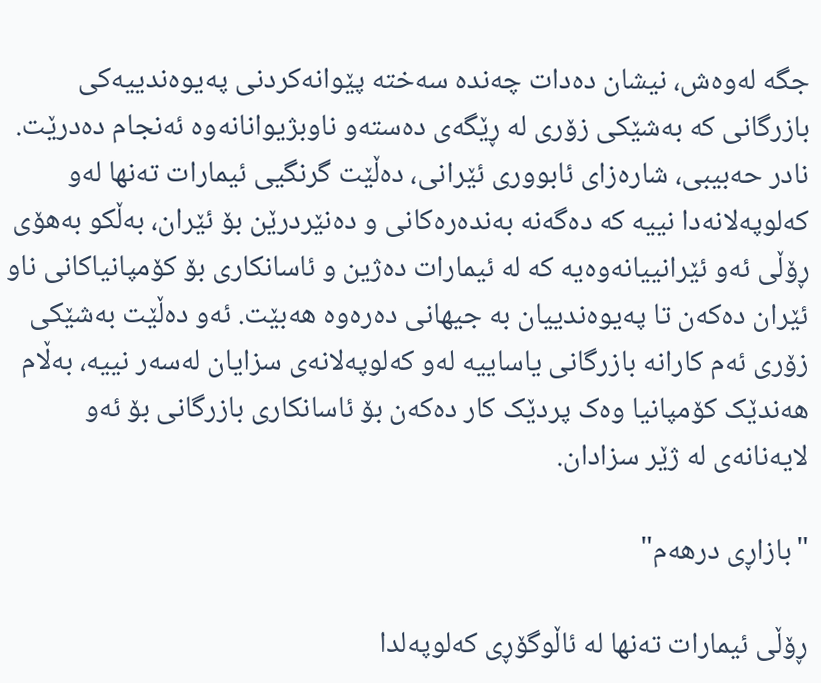جگە لەوەش، نیشان دەدات چەندە سەختە پێوانەکردنی پەیوەندییەکی بازرگانی کە بەشێکی زۆری لە ڕێگەی دەستەو ناوبژیوانانەوە ئەنجام دەدرێت.
نادر حەبیبی، شارەزای ئابووری ئێرانی، دەڵێت گرنگیی ئیمارات تەنها لەو کەلوپەلانەدا نییە کە دەگەنە بەندەرەکانی و دەنێردرێن بۆ ئێران، بەڵکو بەهۆی ڕۆڵی ئەو ئێرانییانەوەیە کە لە ئیمارات دەژین و ئاسانکاری بۆ کۆمپانیاکانی ناو ئێران دەکەن تا پەیوەندییان بە جیهانی دەرەوە هەبێت. ئەو دەڵێت بەشێکی زۆری ئەم کارانە بازرگانی یاساییە لەو کەلوپەلانەی سزایان لەسەر نییە، بەڵام هەندێک کۆمپانیا وەک پردێک کار دەکەن بۆ ئاسانکاری بازرگانی بۆ ئەو لایەنانەی لە ژێر سزادان.

"بازاڕی درهەم"

ڕۆڵی ئیمارات تەنها لە ئاڵوگۆڕی کەلوپەلدا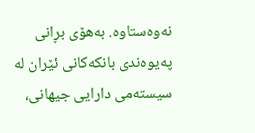نەوەستاوە. بەهۆی بڕانی پەیوەندی بانکەکانی ئێران لە سیستەمی دارایی جیهانی،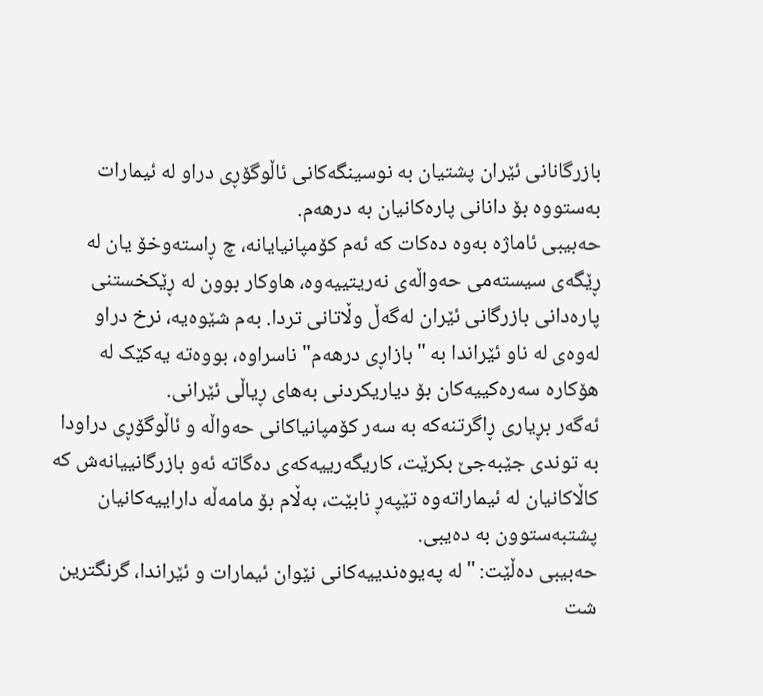بازرگانانی ئێران پشتیان بە نوسینگەکانی ئاڵوگۆڕی دراو لە ئیمارات بەستووە بۆ دانانی پارەکانیان بە درهەم.
حەبیبی ئاماژە بەوە دەکات کە ئەم کۆمپانیایانە، چ ڕاستەوخۆ یان لە ڕێگەی سیستەمی حەواڵەی نەریتییەوە، هاوکار بوون لە ڕێکخستنی پارەدانی بازرگانی ئێران لەگەڵ وڵاتانی تردا. بەم شێوەیە، نرخ دراو لەوەی لە ناو ئێراندا بە "بازاڕی درهەم" ناسراوە، بووەتە یەکێک لە هۆکارە سەرەکییەکان بۆ دیاریکردنی بەهای ڕیاڵی ئێرانی.
ئەگەر بڕیاری ڕاگرتنەکە بە سەر کۆمپانیاکانی حەواڵە و ئاڵوگۆڕی دراودا بە توندی جێبەجێ بكرێت، کاریگەرییەکەی دەگاتە ئەو بازرگانییانەش کە کاڵاکانیان لە ئیماراتەوە تێپەڕ نابێت، بەڵام بۆ مامەڵە داراییەکانیان پشتبەستوون بە دەیبی.
حەبیبی دەڵێت: "لە پەیوەندییەکانی نێوان ئیمارات و ئێراندا، گرنگترین شت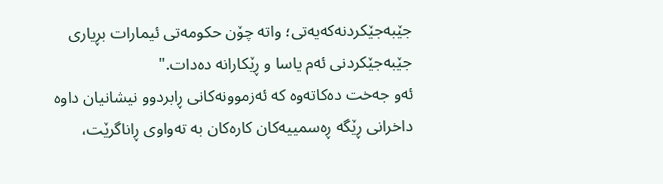جێبەجێکردنەکەیەتی؛ واتە چۆن حکومەتی ئیمارات بڕیاری جێبەجێکردنی ئەم یاسا و ڕێکارانە دەدات."
ئەو جەخت دەکاتەوە کە ئەزموونەکانی ڕابردوو نیشانیان داوە داخرانی ڕێگە ڕەسمییەکان کارەکان بە تەواوی ڕاناگرێت،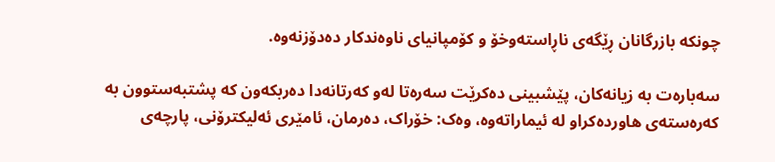چونکە بازرگانان ڕێگەی ناڕاستەوخۆ و کۆمپانیای ناوەندکار دەدۆزنەوە.

سەبارەت بە زیانەکان، پێشبینی دەکرێت سەرەتا لەو کەرتانەدا دەربکەون کە پشتبەستوون بە کەرەستەی هاوردەکراو لە ئیماراتەوە، وەک: خۆراک، دەرمان، ئامێری ئەلیکترۆنی، پارچەی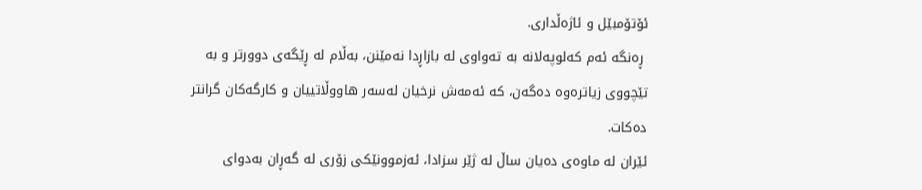ئۆتۆمبێل و ئاژەڵداری.
 ڕەنگە ئەم کەلوپەلانە بە تەواوی لە بازاڕدا نەمێنن، بەڵام لە ڕێگەی دوورتر و بە تێچووی زیاترەوە دەگەن، کە ئەمەش نرخیان لەسەر هاووڵاتییان و کارگەکان گرانتر دەکات.
ئێران لە ماوەی دەیان ساڵ لە ژێر سزادا، ئەزموونێکی زۆری لە گەڕان بەدوای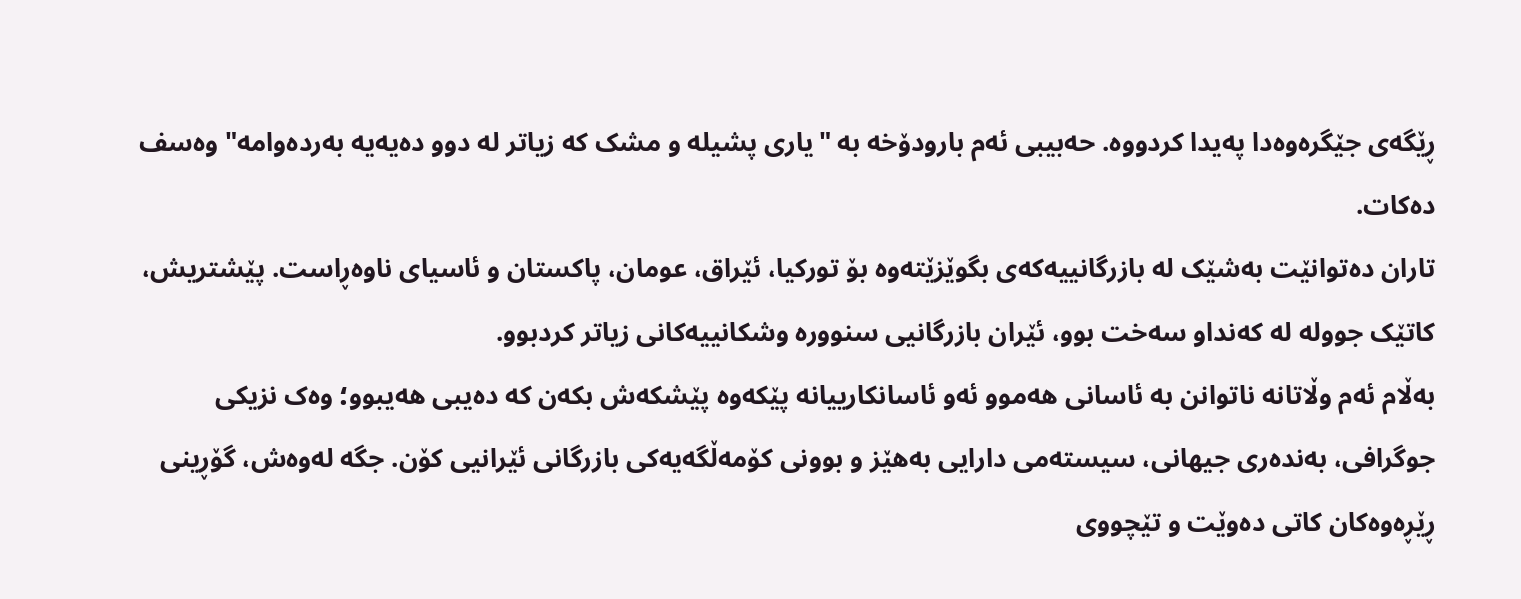ڕێگەی جێگرەوەدا پەیدا کردووە. حەبیبی ئەم بارودۆخە بە "یاری پشیلە و مشک کە زیاتر لە دوو دەیەیە بەردەوامە" وەسف دەکات.
تاران دەتوانێت بەشێک لە بازرگانییەکەی بگوێزێتەوە بۆ تورکیا، ئێراق، عومان، پاکستان و ئاسیای ناوەڕاست. پێشتریش، کاتێک جوولە لە کەنداو سەخت بوو، ئێران بازرگانیی سنوورە وشکانییەکانی زیاتر کردبوو.
بەڵام ئەم وڵاتانە ناتوانن بە ئاسانی هەموو ئەو ئاسانکارییانە پێکەوە پێشکەش بکەن کە دەیبی هەیبوو؛ وەک نزیکی جوگرافی، بەندەری جیهانی، سیستەمی دارایی بەهێز و بوونی کۆمەڵگەیەکی بازرگانی ئێرانیی کۆن. جگە لەوەش، گۆڕینی ڕێڕەوەکان کاتی دەوێت و تێچووی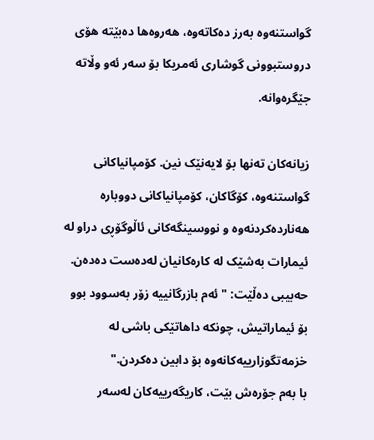گواستنەوە بەرز دەکاتەوە، هەروەها دەبێتە هۆی دروستبوونی گوشاری ئەمریکا بۆ سەر ئەو وڵاتە جێگرەوانە.

زیانەکان تەنها بۆ لایەنێک نین. کۆمپانیاکانی گواستنەوە، کۆگاکان، کۆمپانیاکانی دووبارە هەناردەکردنەوە و نووسینگەکانی ئاڵوگۆڕی دراو لە ئیمارات بەشێک لە کارەکانیان لەدەست دەدەن. حەبیبی دەڵێت: "ئەم بازرگانییە زۆر بەسوود بوو بۆ ئیماراتیش، چونکە داهاتێکی باشی لە خزمەتگوزارییەکانەوە بۆ دابین دەکردن."
با بەم جۆرەش بێت، کاریگەرییەکان لەسەر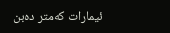ئیمارات کەمتر دەبن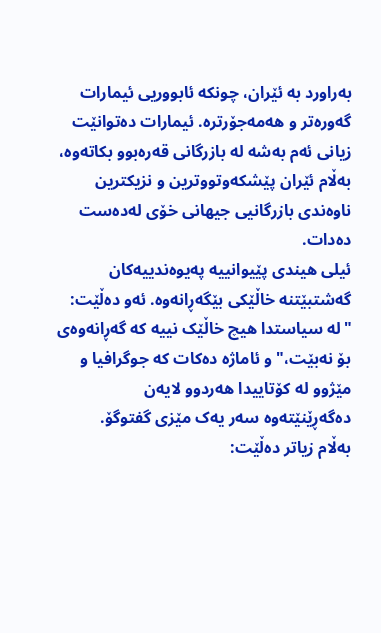بەراورد بە ئێران، چونکە ئابووریی ئیمارات گەورەتر و هەمەجۆرترە. ئیمارات دەتوانێت زیانی ئەم بەشە لە بازرگانی قەرەبوو بکاتەوە، بەڵام ئێران پێشکەوتووترین و نزیکترین ناوەندی بازرگانیی جیهانی خۆی لەدەست دەدات.
ئیلی هیندی پێیوانییە پەیوەندییەکان گەشتبێتنە خاڵێکی بێگەڕانەوە. ئەو دەڵێت: "لە سیاستدا هیچ خاڵێک نییە کە گەڕانەوەی بۆ نەبێت،" و ئاماژە دەکات کە جوگرافیا و مێژوو لە کۆتاییدا هەردوو لایەن دەگەڕێنێتەوە سەر یەک مێزی گفتوگۆ.
بەڵام زیاتر دەڵێت: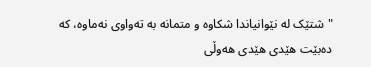"شتێک لە نێوانیاندا شکاوە و متمانە بە تەواوی نەماوە، کە دەبێت هێدی هێدی هەوڵی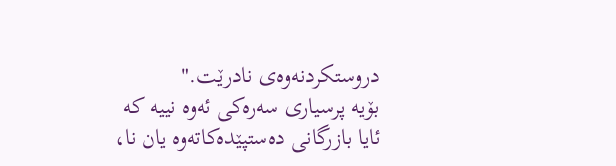دروستکردنەوەی نادرێت."
بۆیە پرسیاری سەرەکی ئەوە نییە کە ئایا بازرگانی دەستپێدەکاتەوە یان نا،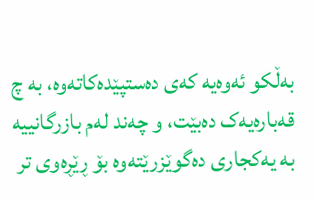بەڵکو ئەوەیە کەی دەستپێدەكاتەوە، بە چ قەبارەیەک دەبێت، و چەند لەم بازرگانییە بە یەکجاری دەگوێزرێتەوە بۆ ڕێڕەوی تر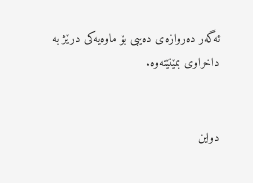ئەگەر دەروازەی دەیبی بۆ ماوەیەکی درێژ بە داخراوی بمێنێتەوە.


دواین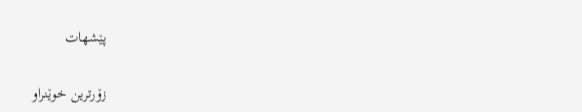پێشهات

زۆرترین خوێنراو